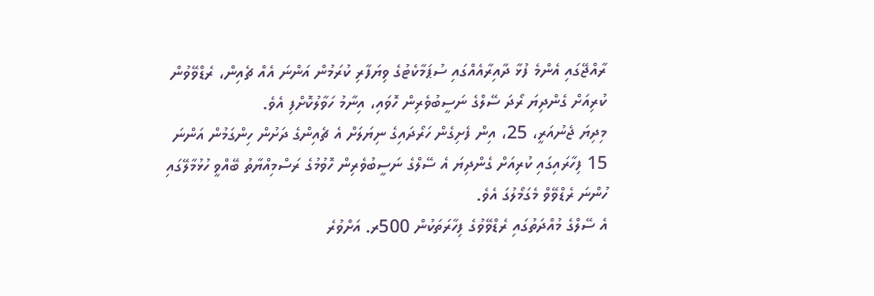ރާއްޖޭގައި އެންމެ ފުޅާ ދާއިރާއެއްގައި ސުޕަމާކެޓުގެ ވިޔަފާރި ކުރަމުން އަންނަ އެއް ޗެއިން، ރެޑްވޭވުން ކުރިއަށް ގެންދިޔަ ރޯދަ ސޭލްގެ ނަސީބުވެރިން ހޮވައި، އިނާމު ހަވާލުކޮށްފި އެވެ.
މިދިޔަ ޖެނުއަރީ، 25، އިން ފެށިގެން ހަރޯދައިގެ ނިޔަލަށް އެ ޗެއިންގެ ދަށުން ހިންގަމުން އަންނަ 15 ފިހާރައިގައި ކުރިއަށް ގެންދިޔަ އެ ސޭލްގެ ނަސީބުވެރިން ހޮވުމުގެ ރަސްމިއްޔާތު ބޭއްވީ ހުޅުމާލޭގައި ހުންނަ ރެޑްވޭވް މެގަމޯލުގަ އެވެ.
އެ ސޭލްގެ މުއްދަތުގައި ރެޑްވޭވުގެ ފިހާރަތަކުން 500ރ. އަށްވުރެ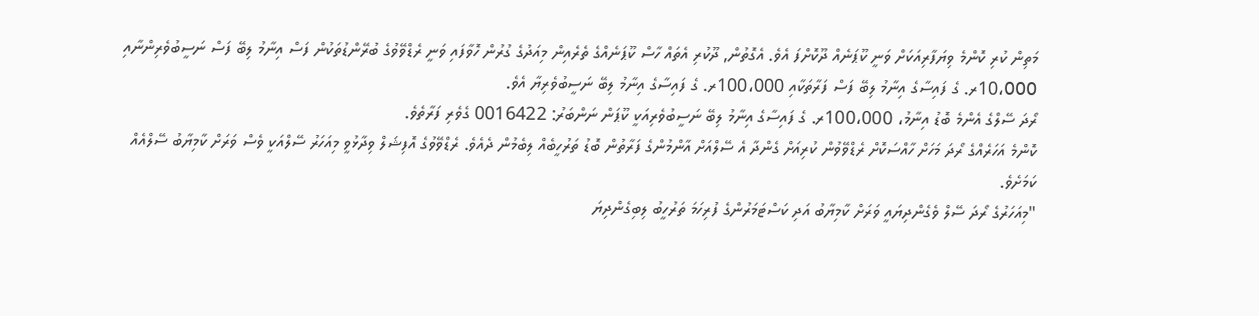މަތިން ކުރި ކޮންމެ ވިޔަފާރިއަކަށް ވަނީ ކޫޕަނެއް ދޫކޮށްފަ އެވެ. އެގޮތުން, ދޫކުރި އެތައް ހާސް ކޫޕަނެއްގެ ތެރެއިން މިއަދުގެ ގުރުން ހޮވާފައި ވަނީ ރެޑްވޭވުގެ ބުރޭންޑުތަކުން ފަސް އިނާމު ލިބޭ ފަސް ނަސީބުވެރިންނާއި 10،000ރ. ގެ ފައިސާގެ އިނާމު ލިބޭ ފަސް ފަރާތަކާއި 100،000ރ. ގެ ފައިސާގެ އިނާމު ލިބޭ ނަސީބުވެރިޔާ އެވެ.
ރޯދަ ސޭލްގެ އެންމެ ބޮޑު އިނާމު، 100،000ރ. ގެ ފައިސާގެ އިނާމު ލިބޭ ނަސީބުވެރިއަކީ ކޫޕަން ނަންބަރު: 0016422 ގެވެރި ފަރާތެވެ.
ކޮންމެ އަހަރެއްގެ ރޯދަ މަހަށް ހާއްސަކޮށް ރެޑްވޭވުން ކުރިއަށް ގެންދާ އެ ސޭލްއަށް އާންމުންގެ ފަރާތުން ބޮޑު ތަރުހީބެއް ލިބެމުން ދެއެވެ. ރެޑްވޭވުގެ އޮފިޝަލް ވިދާޅުވީ މިއަހަރު ސޭލްއަކީ ވެސް ވަރަށް ކާމިޔާބު ސޭލްއެއް ކަމަށެވެ.
"މިއަހަރުގެ ރޯދަ ސޭލް ވެގެންދިޔައީ ވަރަށް ކާމިޔާބު އަދި ކަސްޓަމަރުންގެ ފުރިހަމަ ތަރުހީބު ލިބިގެންދިޔަ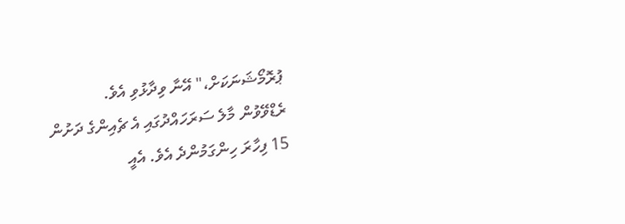ޕުރޮމޯޝަނަކަށް،" އޭނާ ވިދާޅުވި އެވެ.
ރެޑްވޭވުން މާލެ ސަރަހައްދުގައި އެ ޗެއިންގެ ދަށުން 15 ފިހާރަ ހިންގަމުންދެ އެވެ. އެއީ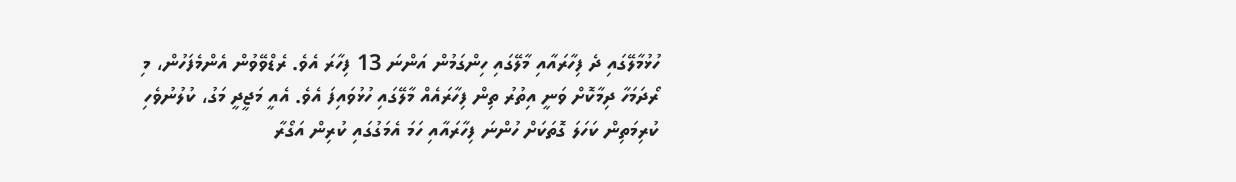ހުޅުމާލޭގައި ދެ ފިހާރައާއި މާލޭގައި ހިންގަމުން އަންނަ 13 ފިހާރަ އެވެ. ރެޑްވޭވުން އެންމެފަހުން، މި ރޯދަމަހާ ދިމާކޮށް ވަނީ އިތުރު ތިން ފިހާރައެއް މާލޭގައި ހުޅުވައިފަ އެވެ. އެއީ މަޖީދީ މަގު، ކުލުނުވެހި ކުރިމަތިން ކަހަލަ ގޮތަކަށް ހުންނަ ފިހާރައާއި ހަމަ އެމަގުގައި ކުރިން އަގޯރާ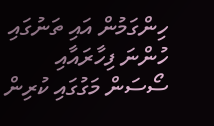ހިންގަމުން އައި ތަނުގައި ހުންނަ ފިހާރައާއި ސޯސަން މަގުގައި ކުރިން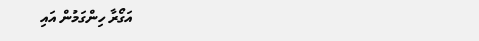އަގޯރާ ހިންގަމުން އައި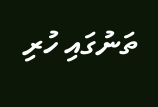ތަނުގައި ހުރި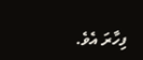ފިހާރަ އެވެ.